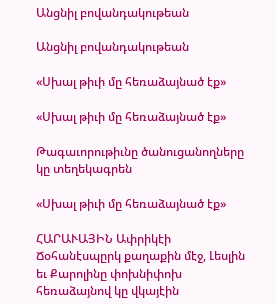Անցնիլ բովանդակութեան

Անցնիլ բովանդակութեան

«Սխալ թիւի մը հեռաձայնած էք»

«Սխալ թիւի մը հեռաձայնած էք»

Թագաւորութիւնը ծանուցանողները կը տեղեկագրեն

«Սխալ թիւի մը հեռաձայնած էք»

ՀԱՐԱՒԱՅԻՆ Ափրիկէի Ճօհանէսպըրկ քաղաքին մէջ, Լեսլին եւ Քարոլինը փոխնիփոխ հեռաձայնով կը վկայէին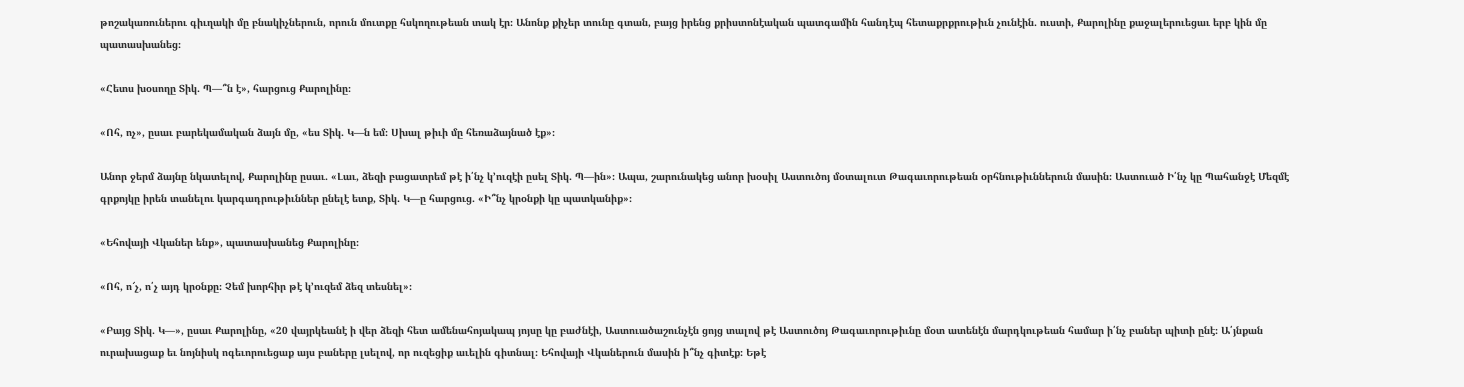թոշակառուներու գիւղակի մը բնակիչներուն, որուն մուտքը հսկողութեան տակ էր։ Անոնք քիչեր տունը գտան, բայց իրենց քրիստոնէական պատգամին հանդէպ հետաքրքրութիւն չունէին. ուստի, Քարոլինը քաջալերուեցաւ երբ կին մը պատասխանեց։

«Հետս խօսողը Տիկ. Պ—՞ն է», հարցուց Քարոլինը։

«Ոհ, ոչ», ըսաւ բարեկամական ձայն մը, «ես Տիկ. Կ—ն եմ։ Սխալ թիւի մը հեռաձայնած էք»։

Անոր ջերմ ձայնը նկատելով, Քարոլինը ըսաւ. «Լաւ, ձեզի բացատրեմ թէ ի՛նչ կ’ուզէի ըսել Տիկ. Պ—ին»։ Ապա, շարունակեց անոր խօսիլ Աստուծոյ մօտալուտ Թագաւորութեան օրհնութիւններուն մասին։ Աստուած Ի՛նչ կը Պահանջէ Մեզմէ գրքոյկը իրեն տանելու կարգադրութիւններ ընելէ ետք, Տիկ. Կ—ը հարցուց. «Ի՞նչ կրօնքի կը պատկանիք»։

«Եհովայի Վկաներ ենք», պատասխանեց Քարոլինը։

«Ոհ, ո՜չ, ո՛չ այդ կրօնքը։ Չեմ խորհիր թէ կ’ուզեմ ձեզ տեսնել»։

«Բայց Տիկ. Կ—», ըսաւ Քարոլինը, «20 վայրկեանէ ի վեր ձեզի հետ ամենահոյակապ յոյսը կը բաժնէի, Աստուածաշունչէն ցոյց տալով թէ Աստուծոյ Թագաւորութիւնը մօտ ատենէն մարդկութեան համար ի՛նչ բաներ պիտի ընէ։ Ա՛յնքան ուրախացաք եւ նոյնիսկ ոգեւորուեցաք այս բաները լսելով, որ ուզեցիք աւելին գիտնալ։ Եհովայի Վկաներուն մասին ի՞նչ գիտէք։ Եթէ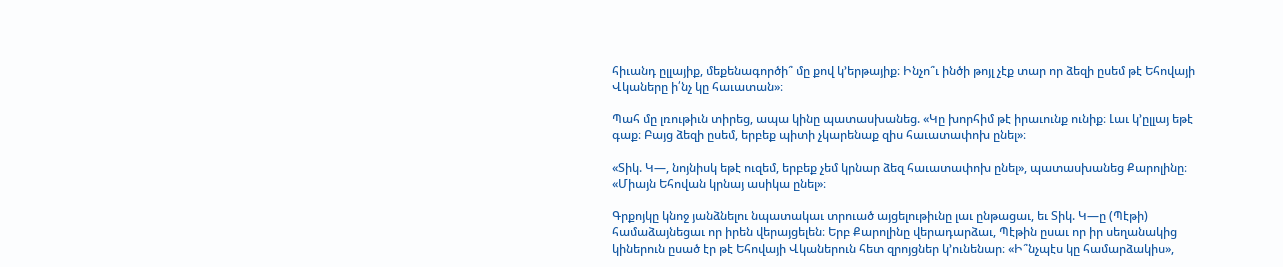հիւանդ ըլլայիք, մեքենագործի՞ մը քով կ’երթայիք։ Ինչո՞ւ ինծի թոյլ չէք տար որ ձեզի ըսեմ թէ Եհովայի Վկաները ի՛նչ կը հաւատան»։

Պահ մը լռութիւն տիրեց, ապա կինը պատասխանեց. «Կը խորհիմ թէ իրաւունք ունիք։ Լաւ կ’ըլլայ եթէ գաք։ Բայց ձեզի ըսեմ, երբեք պիտի չկարենաք զիս հաւատափոխ ընել»։

«Տիկ. Կ—, նոյնիսկ եթէ ուզեմ, երբեք չեմ կրնար ձեզ հաւատափոխ ընել», պատասխանեց Քարոլինը։ «Միայն Եհովան կրնայ ասիկա ընել»։

Գրքոյկը կնոջ յանձնելու նպատակաւ տրուած այցելութիւնը լաւ ընթացաւ, եւ Տիկ. Կ—ը (Պէթի) համաձայնեցաւ որ իրեն վերայցելեն։ Երբ Քարոլինը վերադարձաւ, Պէթին ըսաւ որ իր սեղանակից կիներուն ըսած էր թէ Եհովայի Վկաներուն հետ զրոյցներ կ’ունենար։ «Ի՞նչպէս կը համարձակիս»,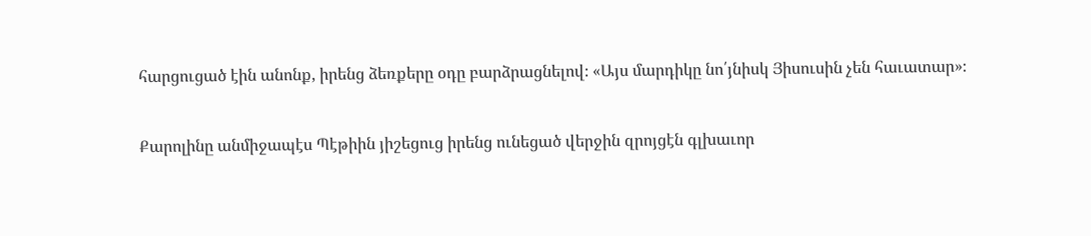հարցուցած էին անոնք, իրենց ձեռքերը օդը բարձրացնելով։ «Այս մարդիկը նո՛յնիսկ Յիսուսին չեն հաւատար»։

Քարոլինը անմիջապէս Պէթիին յիշեցուց իրենց ունեցած վերջին զրոյցէն գլխաւոր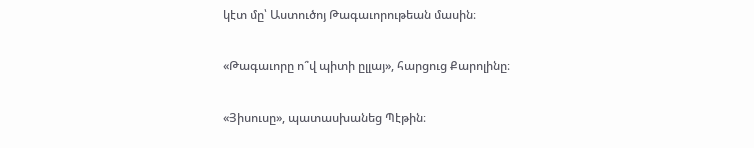կէտ մը՝ Աստուծոյ Թագաւորութեան մասին։

«Թագաւորը ո՞վ պիտի ըլլայ», հարցուց Քարոլինը։

«Յիսուսը», պատասխանեց Պէթին։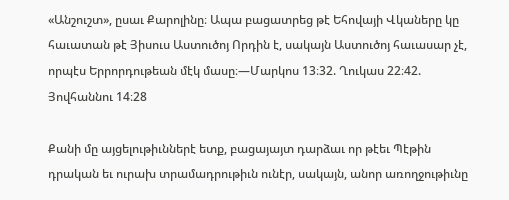«Անշուշտ», ըսաւ Քարոլինը։ Ապա բացատրեց թէ Եհովայի Վկաները կը հաւատան թէ Յիսուս Աստուծոյ Որդին է, սակայն Աստուծոյ հաւասար չէ, որպէս Երրորդութեան մէկ մասը։—Մարկոս 13։32. Ղուկաս 22։42. Յովհաննու 14։28

Քանի մը այցելութիւններէ ետք, բացայայտ դարձաւ որ թէեւ Պէթին դրական եւ ուրախ տրամադրութիւն ունէր, սակայն, անոր առողջութիւնը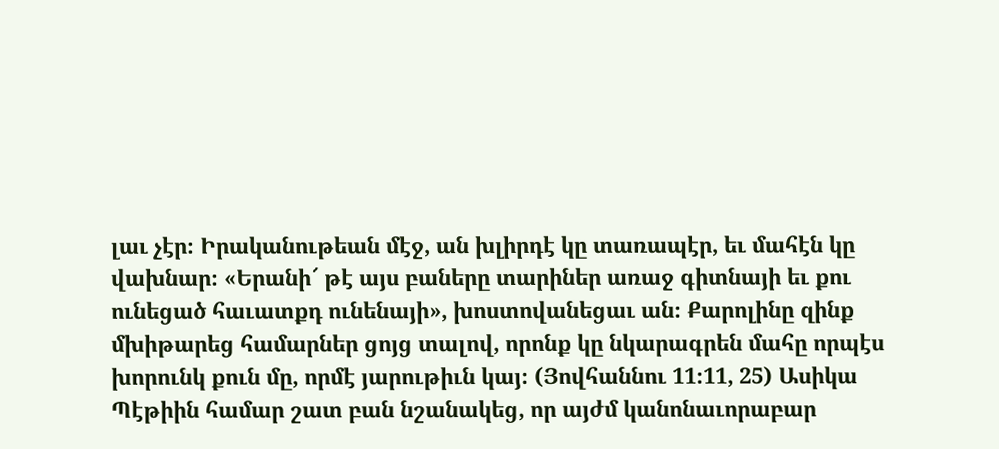լաւ չէր։ Իրականութեան մէջ, ան խլիրդէ կը տառապէր, եւ մահէն կը վախնար։ «Երանի՜ թէ այս բաները տարիներ առաջ գիտնայի եւ քու ունեցած հաւատքդ ունենայի», խոստովանեցաւ ան։ Քարոլինը զինք մխիթարեց համարներ ցոյց տալով, որոնք կը նկարագրեն մահը որպէս խորունկ քուն մը, որմէ յարութիւն կայ։ (Յովհաննու 11։11, 25) Ասիկա Պէթիին համար շատ բան նշանակեց, որ այժմ կանոնաւորաբար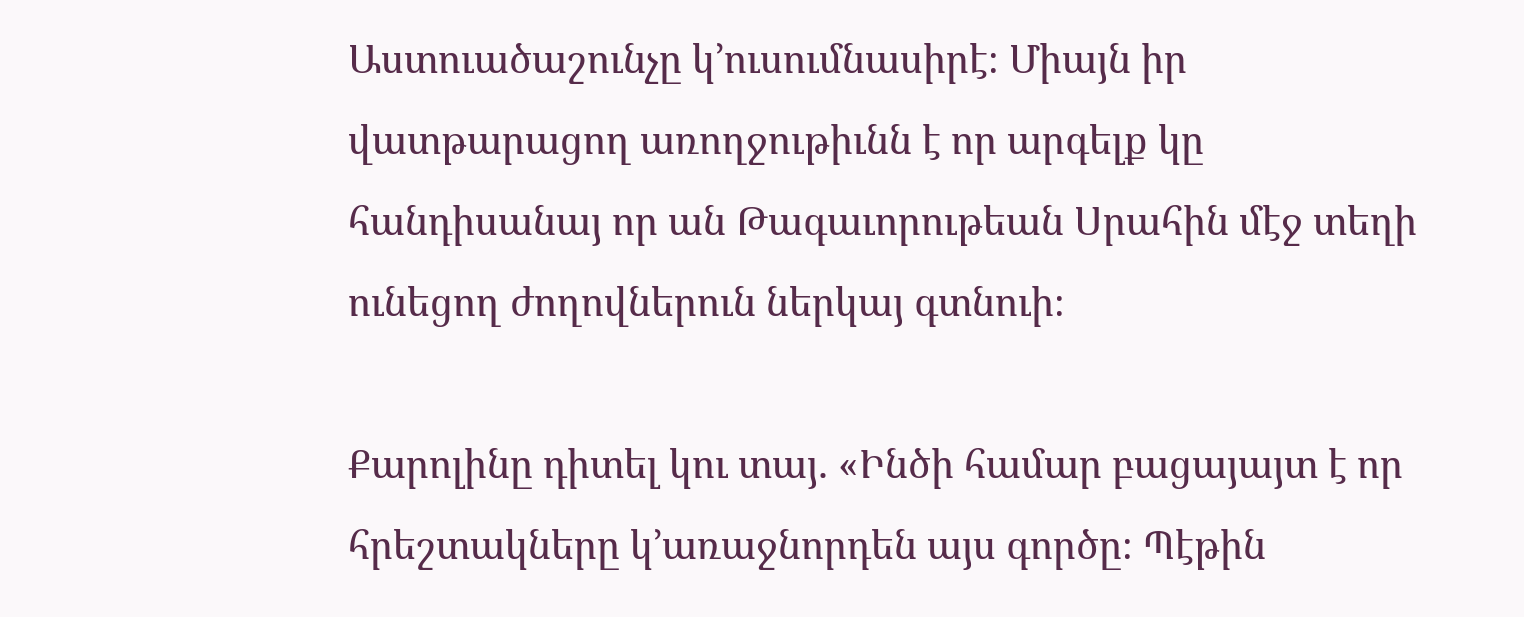Աստուածաշունչը կ’ուսումնասիրէ։ Միայն իր վատթարացող առողջութիւնն է որ արգելք կը հանդիսանայ որ ան Թագաւորութեան Սրահին մէջ տեղի ունեցող ժողովներուն ներկայ գտնուի։

Քարոլինը դիտել կու տայ. «Ինծի համար բացայայտ է որ հրեշտակները կ’առաջնորդեն այս գործը։ Պէթին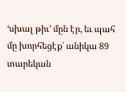‘սխալ թիւ’ մըն էր, եւ պահ մը խորհեցէք՝ անիկա 89 տարեկան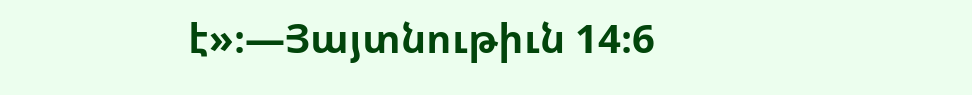է»։—Յայտնութիւն 14։6